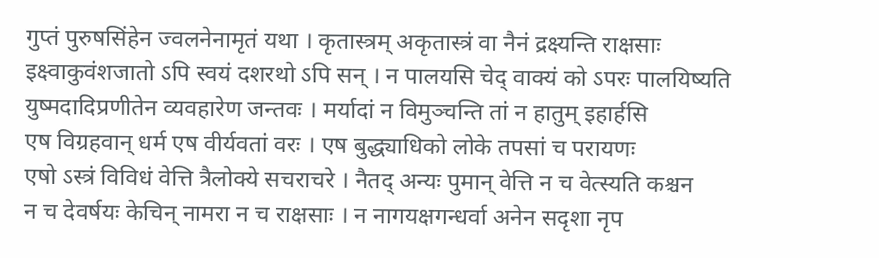गुप्तं पुरुषसिंहेन ज्वलनेनामृतं यथा । कृतास्त्रम् अकृतास्त्रं वा नैनं द्रक्ष्यन्ति राक्षसाः
इक्ष्वाकुवंशजातो ऽपि स्वयं दशरथो ऽपि सन् । न पालयसि चेद् वाक्यं को ऽपरः पालयिष्यति
युष्मदादिप्रणीतेन व्यवहारेण जन्तवः । मर्यादां न विमुञ्चन्ति तां न हातुम् इहार्हसि
एष विग्रहवान् धर्म एष वीर्यवतां वरः । एष बुद्ध्याधिको लोके तपसां च परायणः
एषो ऽस्त्रं विविधं वेत्ति त्रैलोक्ये सचराचरे । नैतद् अन्यः पुमान् वेत्ति न च वेत्स्यति कश्चन
न च देवर्षयः केचिन् नामरा न च राक्षसाः । न नागयक्षगन्धर्वा अनेन सदृशा नृप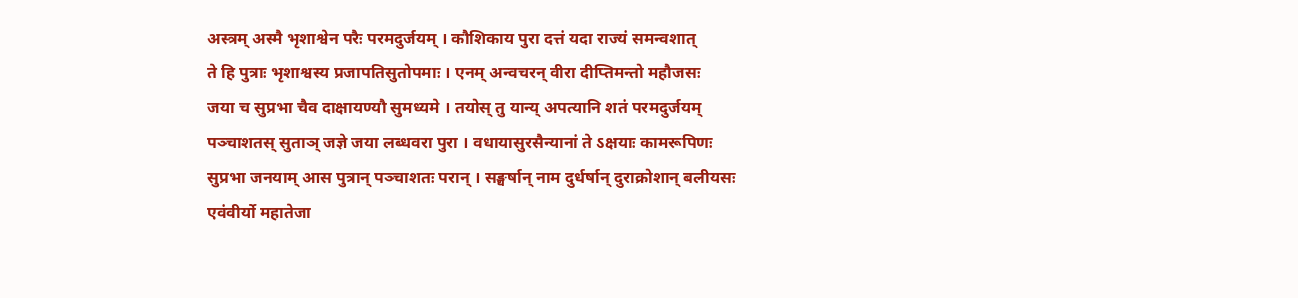अस्त्रम् अस्मै भृशाश्वेन परैः परमदुर्जयम् । कौशिकाय पुरा दत्तं यदा राज्यं समन्वशात्
ते हि पुत्राः भृशाश्वस्य प्रजापतिसुतोपमाः । एनम् अन्वचरन् वीरा दीप्तिमन्तो महौजसः
जया च सुप्रभा चैव दाक्षायण्यौ सुमध्यमे । तयोस् तु यान्य् अपत्यानि शतं परमदुर्जयम्
पञ्चाशतस् सुताञ् जज्ञे जया लब्धवरा पुरा । वधायासुरसैन्यानां ते ऽक्षयाः कामरूपिणः
सुप्रभा जनयाम् आस पुत्रान् पञ्चाशतः परान् । सङ्घर्षान् नाम दुर्धर्षान् दुराक्रोशान् बलीयसः
एवंवीर्यो महातेजा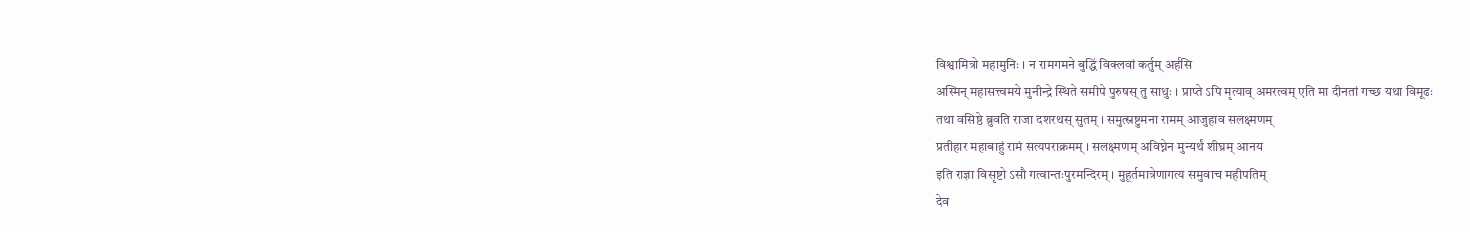विश्वामित्रो महामुनिः । न रामगमने बुद्धिं विक्लवां कर्तुम् अर्हसि
अस्मिन् महासत्त्वमये मुनीन्द्रे स्थिते समीपे पुरुषस् तु साधुः । प्राप्ते ऽपि मृत्याव् अमरत्वम् एति मा दीनतां गच्छ यथा विमूढः
तथा वसिष्ठे ब्रुवति राजा दशरथस् सुतम् । समुत्स्रष्टुमना रामम् आजुहाव सलक्ष्मणम्
प्रतीहार महाबाहुं रामं सत्यपराक्रमम् । सलक्ष्मणम् अविघ्नेन मुन्यर्थं शीघ्रम् आनय
इति राज्ञा विसृष्टो ऽसौ गत्वान्तःपुरमन्दिरम् । मुहूर्तमात्रेणागत्य समुवाच महीपतिम्
देव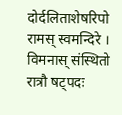दोर्दलिताशेषरिपो रामस् स्वमन्दिरे । विमनास् संस्थितो रात्रौ षट्पदः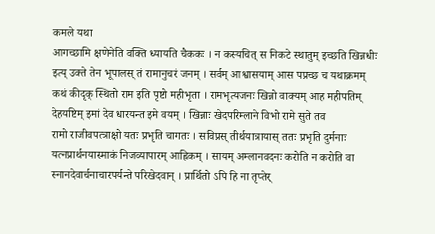कमले यथा
आगच्छामि क्षणेनेति वक्ति ध्यायति चैककः । न कस्यचित् स निकटे स्थातुम् इच्छति खिन्नधीः
इत्य् उक्ते तेन भूपालस् तं रामानुचरं जनम् । सर्वम् आश्वासयाम् आस पप्रच्छ च यथाक्रमम्
कथं कीदृक् स्थितो राम इति पृष्टो महीभृता । रामभृत्यजनः खिन्नो वाक्यम् आह महीपतिम्
देहयष्टिम् इमां देव धारयन्त इमे वयम् । खिन्नाः खेदपरिम्लाने विभो रामे सुते तव
रामो राजीवपत्त्राक्षो यतः प्रभृति चागतः । सविप्रस् तीर्थयात्रायास् ततः प्रभृति दुर्मनाः
यत्नप्रार्थनयास्माकं निजव्यापारम् आह्निकम् । सायम् अम्लानवदनः करोति न करोति वा
स्नानदेवार्चनाचारपर्यन्ते परिखेदवान् । प्रार्थितो ऽपि हि ना तृप्तेर्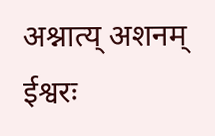अश्नात्य् अशनम् ईश्वरः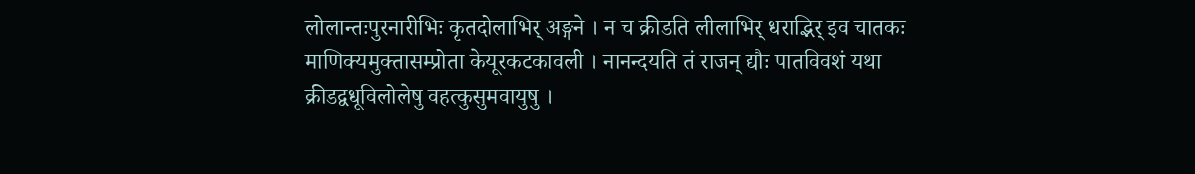लोलान्तःपुरनारीभिः कृतदोलाभिर् अङ्गने । न च क्रीडति लीलाभिर् धराद्भिर् इव चातकः
माणिक्यमुक्तासम्प्रोता केयूरकटकावली । नानन्दयति तं राजन् द्यौः पातविवशं यथा
क्रीडद्वधूविलोलेषु वहत्कुसुमवायुषु ।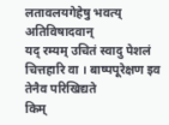लतावलयगेहेषु भवत्य् अतिविषादवान्
यद् रम्यम् उचितं स्वादु पेशलं चित्तहारि वा । बाष्पपूरेक्षण इव तेनैव परिखिद्यते
किम्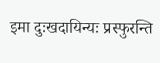इमा दुःखदायिन्यः प्रस्फुरन्ति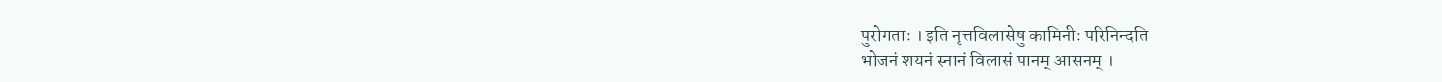पुरोगताः । इति नृत्तविलासेषु कामिनीः परिनिन्दति
भोजनं शयनं स्नानं विलासं पानम् आसनम् ।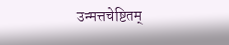उन्मत्तचेष्टितम्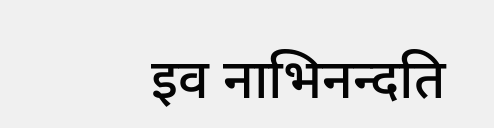इव नाभिनन्दति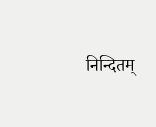निन्दितम्